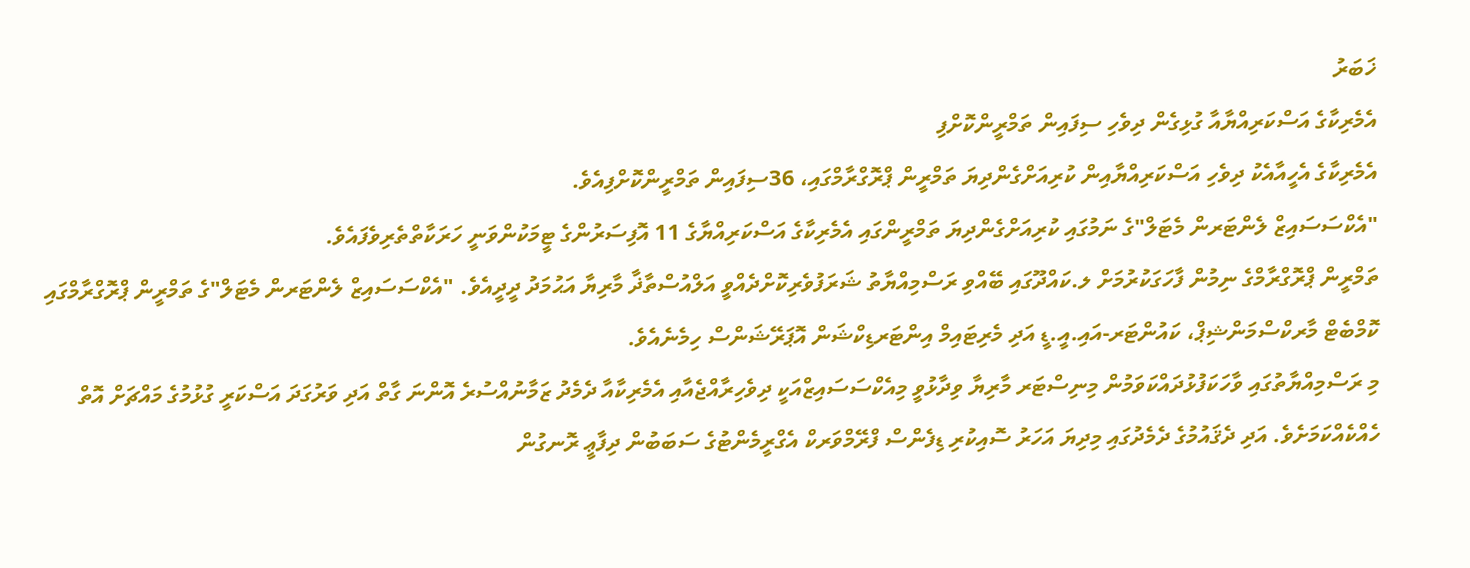ޚަބަރު
އެމެރިކާގެ އަސްކަރިއްޔާއާ ގުޅިގެން ދިވެހި ސިފައިން ތަމްރީންކޮށްފި
އެމެރިކާގެ އެހީއާއެކު ދިވެހި އަސްކަރިއްޔާއިން ކުރިއަށްގެންދިޔަ ތަމްރީން ޕްރޮގްރާމްގައި، 36ސިފައިން ތަމްރީންކޮށްފިއެވެ.
"އެކްސަސައިޒް ލެންޓަރން މެޓަލް"ގެ ނަމުގައި ކުރިއަށްގެންދިޔަ ތަމްރީންގައި އެމެރިކާގެ އަސްކަރިއްޔާގެ 11 އޮފިސަރުންގެ ޓީމަކުންވަނީ ހަރަކާތްތެރިވެފައެވެ.
ތަމްރީން ޕްރޮގްރާމްގެ ނިމުން ފާހަގަކުރުމަށް ލ.ކައްދޫގައި ބޭއްވި ރަސްމިއްޔާތު ޝަރަފުވެރިކޮށްދެއްވީ އަލްއުސްތާޛާ މާރިޔާ އަޙުމަދު ދީދީއެވެ. "އެކްސަސައިޒް ލެންޓަރން މެޓަލް"ގެ ތަމްރީން ޕްރޮގްރާމްގައި ކޮމްބެޓް މާރކްސްމަންޝިޕް، ކައުންޓަރ-އައި.އީ.ޑީ އަދި މެރިޓައިމް އިންޓަރޑިކްޝަން އޮޕަރޭޝަންސް ހިމެނެއެވެ.
މި ރަސްމިއްޔާތުގައި ވާހަކަފުޅުދައްކަވަމުން މިނިސްޓަރ މާރިޔާ ވިދާޅުވީ މިއެކްސަސައިޒްއަކީ ދިވެހިރާއްޖެއާއި އެމެރިކާއާ ދެމެދު ޒަމާނުއްސުރެ އޮންނަ ގާތް އަދި ވަރުގަދަ އަސްކަރީ ގުޅުމުގެ މައްޗަށް އޮތް ހެއްކެއްކަމަށެވެ. އަދި ދެޤައުމުގެ ދެމެދުގައި މިދިޔަ އަހަރު ސޮއިކުރި ޑިފެންސް ފްރޭމްވަރކް އެގްރީމެންޓުގެ ސަބަބުން ދިފާޢީ ރޮނގުން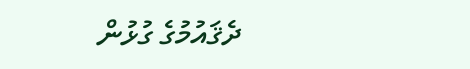ދެޤައުމުގެ ގުޅުން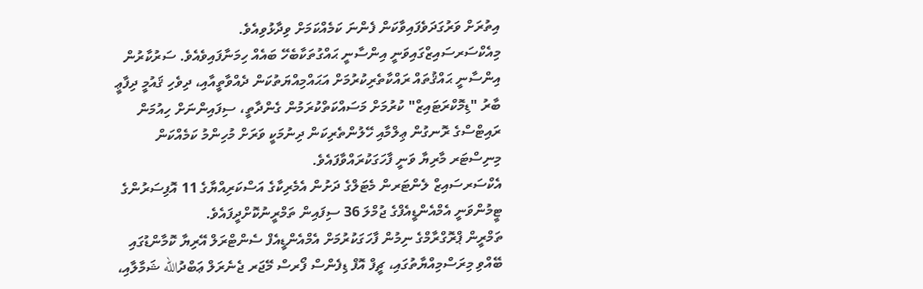އިތުރަށް ވަރުގަދަވެފައިވާކަން ފެންނަ ކަމެއްކަމަށް ވިދާޅުވިއެވެ.
މިއެކްސަރސައިޒްގައިވަނީ އިންސާނީ ޙައްގުތަކާބެހޭ ބައެއް ހިމަނާފައިވެއެވެ. ސަރުކާރުން އިންސާނީ ޙައްޤުތައް ރައްކާތެރިކުރުމަށް އަޙައްމިއްޔަތުކަން ދެއްވާތީއާއި، ދިވެހި ޤައުމީ ދިފާޢީ ބާރު "ޑިމޮކްރަޓައިޒް" ކުރުމަށް މަސައްކަތްކުރަމުން ގެންދާތީ، ސިފައިންނަށް ހިއުމަން ރައިޓްސްގެ ރޮނގުން ޢިލްމާއި ހޭލުންތެރިކަން ދިނުމަކީ ވަރަށް މުހިންމު ކަމެއްކަން މިނިސްޓަރ މާރިޔާ ވަނީ ފާހަގަކުރައްވާފައެވެ.
އެކްސަރސައިޒް ލެންޓަރން މެޓަލްގެ ދަށުން އެމެރިކާގެ އަސްކަރިއްޔާގެ 11 އޮފިސަރުންގެ ޓީމުންވަނީ އެމްއެންޑީއެފްގެ ޖުމްލަ 36 ސިފައިން ތަމްރީނުކޮށްދީފައެވެ.
ތަމްރީން ޕްރޮގްރާމްގެ ނިމުން ފާހަގަކުރުމަށް އެމްއެންޑީއެފް ސެންޓްރަލް އޭރިޔާ ކޮމާންޑުގައި ބޭއްވި މިރަސްމިއްޔާތުގައި، ޗީފް އޮފް ޑިފެންސް ފޯރސް މޭޖަރ ޖެނެރަލް ޢަބްދުالله ޝަމާލާއި،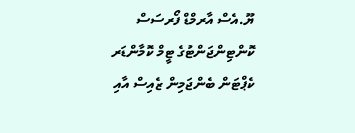ޔޫ.އެސް އާރމްޑް ފޯރސަސް ކޮންޓިންޖަންޓުގެ ޓީމް ކޮމާންޑަރ ކެޕްޓަން ބެންޖަމިން ޒެއިސް އާއި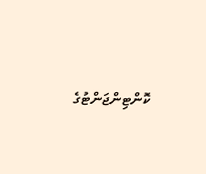ކޮންޓިންޖަންޓުގެ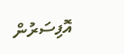އޮފިސަރުން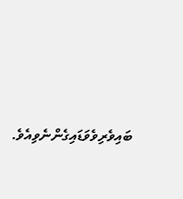ބައިވެރިވެވަޑައިގެންނެވިއެވެ.